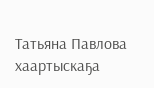Татьяна Павлова хаартыскаҕа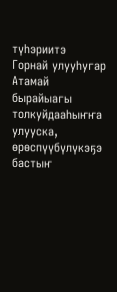түһэриитэ
Горнай улууһугар Атамай бырайыагы толкуйдааһыҥҥа улууска, өрөспүүбүлүкэҕэ бастыҥ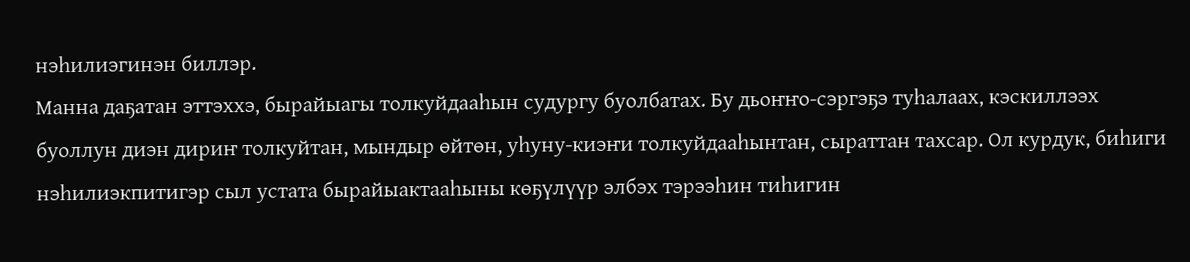нэһилиэгинэн биллэр.
Манна даҕатан эттэххэ, бырайыагы толкуйдааһын судургу буолбатах. Бу дьоҥҥо-сэргэҕэ туһалаах, кэскиллээх буоллун диэн дириҥ толкуйтан, мындыр өйтөн, уһуну-киэҥи толкуйдааһынтан, сыраттан тахсар. Ол курдук, биһиги нэһилиэкпитигэр сыл устата бырайыактааһыны көҕүлүүр элбэх тэрээһин тиһигин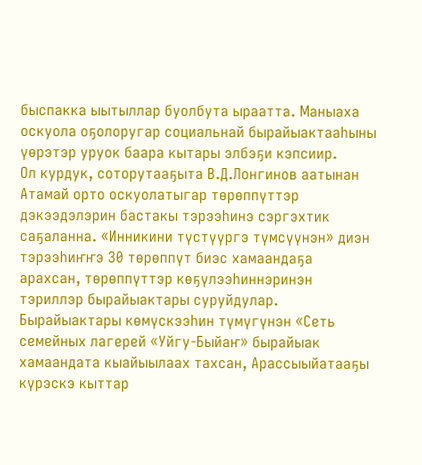быспакка ыытыллар буолбута ыраатта. Маныаха оскуола оҕолоругар социальнай бырайыактааһыны үөрэтэр уруок баара кытары элбэҕи кэпсиир.
Ол курдук, соторутааҕыта В.Д.Лонгинов аатынан Атамай орто оскуолатыгар төрөппүттэр дэкээдэлэрин бастакы тэрээһинэ сэргэхтик саҕаланна. «Инникини түстүүргэ түмсүүнэн» диэн тэрээһиҥҥэ 30 төрөппүт биэс хамаандаҕа арахсан, төрөппүттэр көҕүлээһиннэринэн тэриллэр бырайыактары суруйдулар.
Бырайыактары көмүскээһин түмүгүнэн «Сеть семейных лагерей «Уйгу-Быйаҥ» бырайыак хамаандата кыайыылаах тахсан, Арассыыйатааҕы күрэскэ кыттар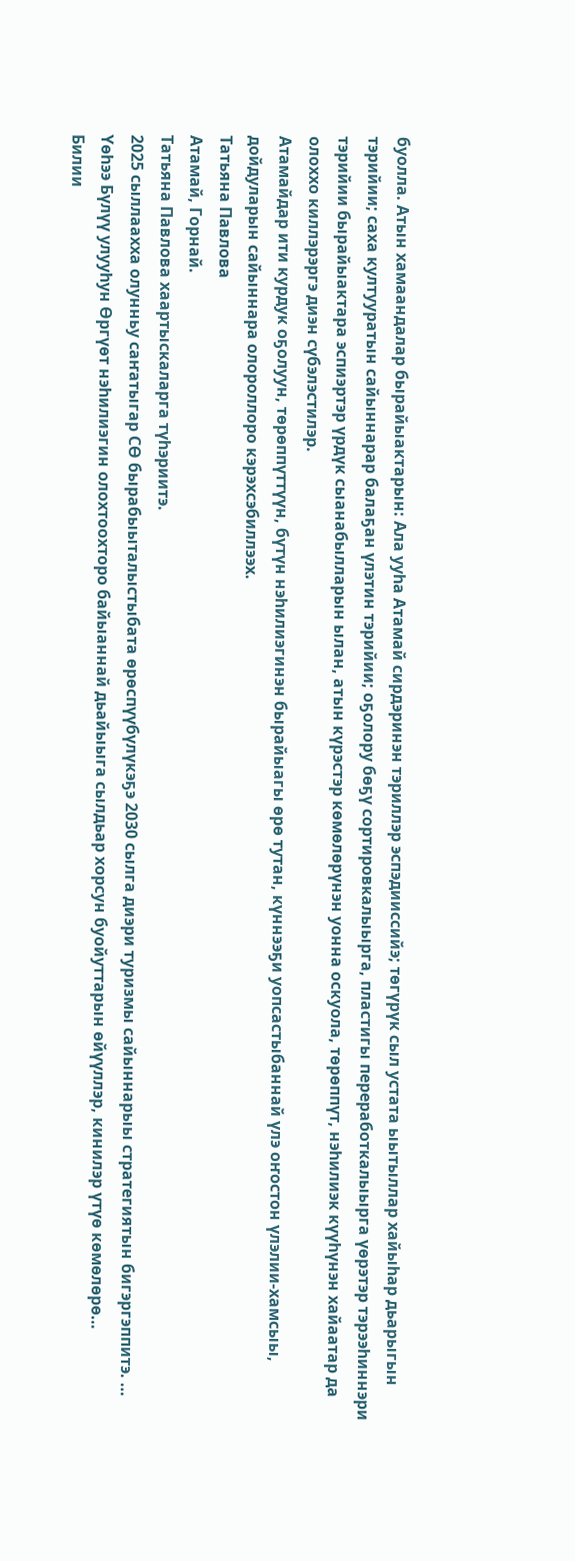буолла. Атын хамаандалар бырайыактарын: Ала ууһа Атамай сирдэринэн тэриллэр эспэдииссийэ; төгүрүк сыл устата ыытыллар хайыһар дьарыгын тэрийии; саха култууратын сайыннарар балаҕан үлэтин тэрийии; оҕолору бөҕү сортировкалыырга, пластигы переработкалыырга үөрэтэр тэрээһиннэри тэрийии бырайыактара эспиэртэр үрдүк сыанабылларын ылан, атын күрэстэр көмөлөрүнэн уонна оскуола, төрөппүт, нэһилиэк күүһүнэн хайаатар да олоххо киллэрэргэ диэн сүбэлэстилэр.
Атамайдар ити курдук оҕолуун, төрөппүттүүн, бүтүн нэһилиэгинэн бырайыагы өрө тутан, күннээҕи уопсастыбаннай үлэ оҥостон үлэлии-хамсыы, дойдуларын сайыннара олороллоро кэрэхсэбиллээх.
Татьяна Павлова
Атамай, Горнай.
Татьяна Павлова хаартыскаларга түһэриитэ.
2025 сыллаахха олунньу саҥатыгар СӨ бырабыыталыстыбата өрөспүүбүлүкэҕэ 2030 сылга диэри туризмы сайыннарыы стратегиятын бигэргэппитэ. …
Үөһээ Бүлүү улууһун Өргүөт нэһилиэгин олохтоохторо байыаннай дьайыыга сылдьар хорсун буойуттарын өйүүллэр, кинилэр үтүө көмөлөрө…
Билии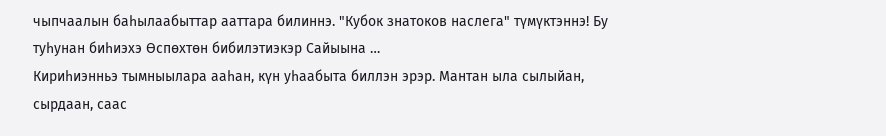чыпчаалын баһылаабыттар ааттара билиннэ. "Кубок знатоков наслега" түмүктэннэ! Бу туһунан биһиэхэ Өспөхтөн бибилэтиэкэр Сайыына …
Кириһиэнньэ тымныылара ааһан, күн уһаабыта биллэн эрэр. Мантан ыла сылыйан, сырдаан, саас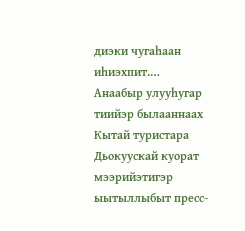диэки чугаһаан иһиэхпит.…
Анаабыр улууһугар тиийэр былааннаах Кытай туристара Дьокуускай куорат мээрийэтигэр ыытыллыбыт пресс-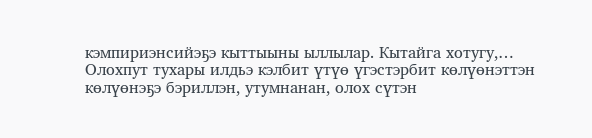кэмпириэнсийэҕэ кыттыыны ыллылар. Кытайга хотугу,…
Олохпут тухары илдьэ кэлбит үтүө үгэстэрбит көлүөнэттэн көлүөнэҕэ бэриллэн, утумнанан, олох сүтэн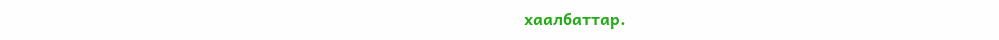хаалбаттар.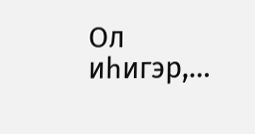Ол иһигэр,…